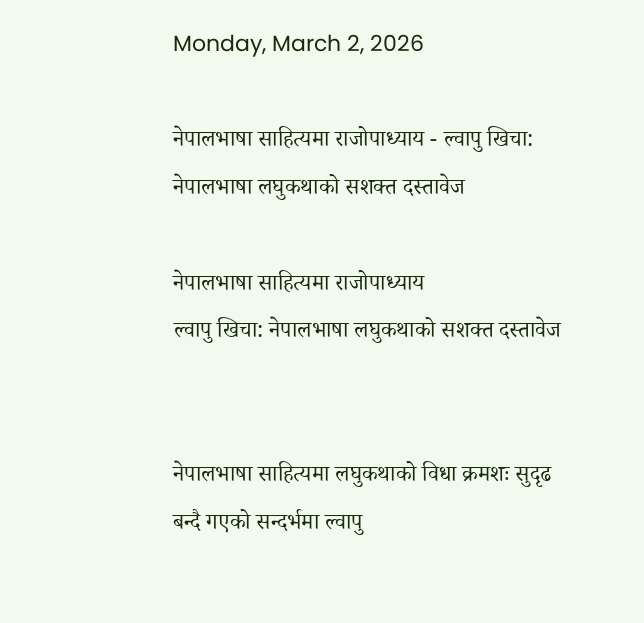Monday, March 2, 2026

नेपालभाषा साहित्यमा राजोपाध्याय - ल्वापु खिचा: नेपालभाषा लघुकथाको सशक्त दस्तावेज

नेपालभाषा साहित्यमा राजोपाध्याय
ल्वापु खिचा: नेपालभाषा लघुकथाको सशक्त दस्तावेज


नेपालभाषा साहित्यमा लघुकथाको विधा क्रमशः सुदृढ बन्दै गएको सन्दर्भमा ल्वापु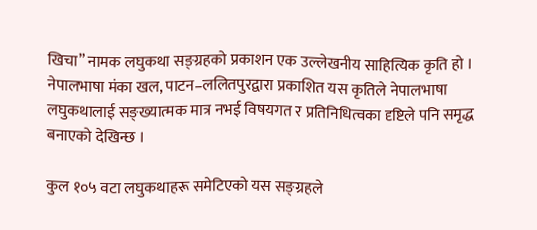खिचा” नामक लघुकथा सङ्ग्रहको प्रकाशन एक उल्लेखनीय साहित्यिक कृति हो । नेपालभाषा मंका खल, पाटन–ललितपुरद्वारा प्रकाशित यस कृतिले नेपालभाषा लघुकथालाई सङ्ख्यात्मक मात्र नभई विषयगत र प्रतिनिधित्वका दृष्टिले पनि समृद्ध बनाएको देखिन्छ ।

कुल १०५ वटा लघुकथाहरू समेटिएको यस सङ्ग्रहले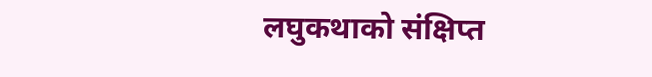लघुकथाको संक्षिप्त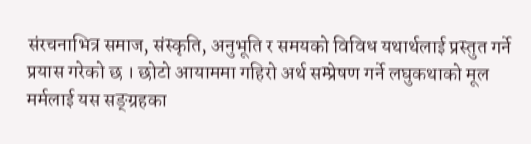संरचनाभित्र समाज, संस्कृति, अनुभूति र समयको विविध यथार्थलाई प्रस्तुत गर्ने प्रयास गरेको छ । छोटो आयाममा गहिरो अर्थ सम्प्रेषण गर्ने लघुकथाको मूल मर्मलाई यस सङ्ग्रहका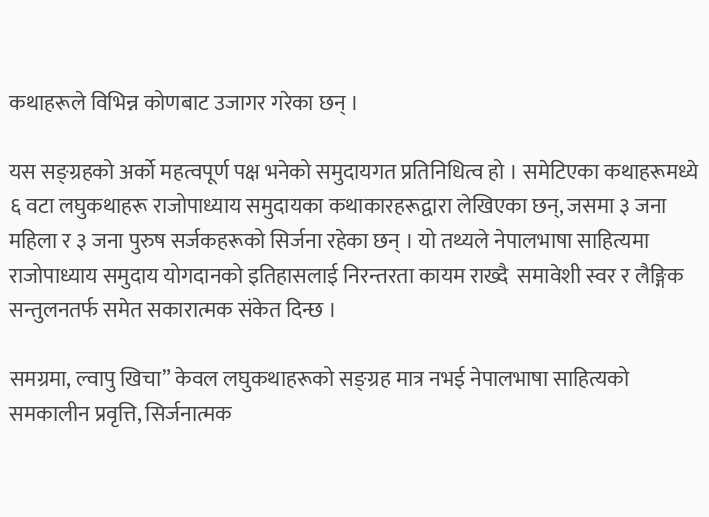कथाहरूले विभिन्न कोणबाट उजागर गरेका छन् ।

यस सङ्ग्रहको अर्को महत्वपूर्ण पक्ष भनेको समुदायगत प्रतिनिधित्व हो । समेटिएका कथाहरूमध्ये ६ वटा लघुकथाहरू राजोपाध्याय समुदायका कथाकारहरूद्वारा लेखिएका छन्, जसमा ३ जना महिला र ३ जना पुरुष सर्जकहरूको सिर्जना रहेका छन् । यो तथ्यले नेपालभाषा साहित्यमा राजोपाध्याय समुदाय योगदानको इतिहासलाई निरन्तरता कायम राख्दै  समावेशी स्वर र लैङ्गिक सन्तुलनतर्फ समेत सकारात्मक संकेत दिन्छ ।

समग्रमा, ल्वापु खिचा” केवल लघुकथाहरूको सङ्ग्रह मात्र नभई नेपालभाषा साहित्यको समकालीन प्रवृत्ति, सिर्जनात्मक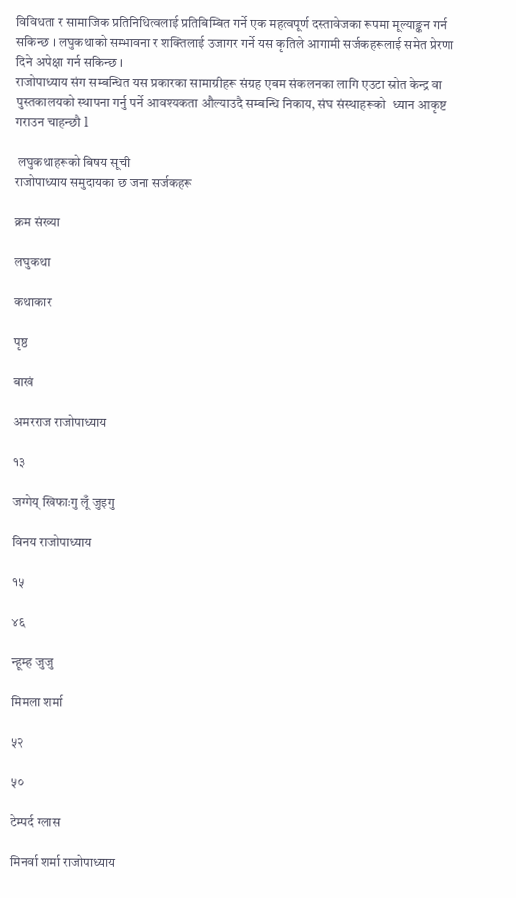विविधता र सामाजिक प्रतिनिधित्वलाई प्रतिबिम्बित गर्ने एक महत्वपूर्ण दस्तावेजका रूपमा मूल्याङ्कन गर्न सकिन्छ । लघुकथाको सम्भावना र शक्तिलाई उजागर गर्ने यस कृतिले आगामी सर्जकहरूलाई समेत प्रेरणा दिने अपेक्षा गर्न सकिन्छ ।
राजोपाध्याय संग सम्बन्धित यस प्रकारका सामाग्रीहरू संग्रह एबम संकलनका लागि एउटा स्रोत केन्द्र वा पुस्तकालयको स्थापना गर्नु पर्ने आवश्यकता औल्याउदै सम्बन्धि निकाय, संघ संस्थाहरूको  ध्यान आकृष्ट गराउन चाहन्छौ l

 लघुकथाहरूको बिषय सूची
राजोपाध्याय समुदायका छ जना सर्जकहरू

क्रम संख्या

लघुकथा

कथाकार

पृष्ठ

बाखं

अमरराज राजोपाध्याय

१३

जग्गेय् खिफाःगु लूँ जुइगु

विनय राजोपाध्याय

१५

४६

न्हूम्ह जुजु

मिमला शर्मा

५२

५०

टेम्पर्द ग्लास

मिनर्वा शर्मा राजोपाध्याय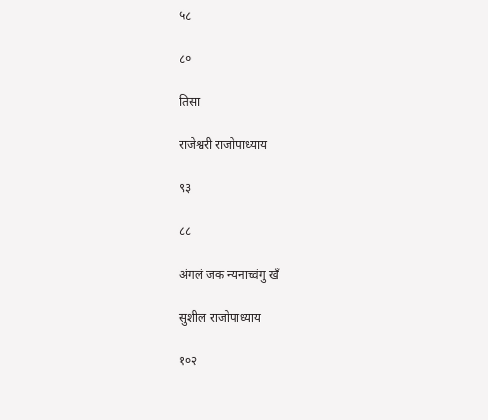५८

८०

तिसा

राजेश्वरी राजोपाध्याय

९३

८८

अंगलं जक न्यनाच्वंगु खँ

सुशील राजोपाध्याय

१०२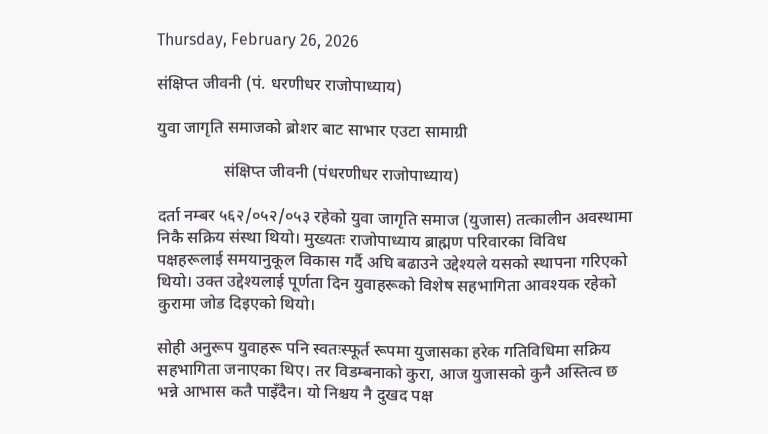Thursday, February 26, 2026

संक्षिप्त जीवनी (पं. धरणीधर राजोपाध्याय)

युवा जागृति समाजको ब्रोशर बाट साभार एउटा सामाग्री

                संक्षिप्त जीवनी (पंधरणीधर राजोपाध्याय)

दर्ता नम्बर ५६२/०५२/०५३ रहेको युवा जागृति समाज (युजास) तत्कालीन अवस्थामा निकै सक्रिय संस्था थियो। मुख्यतः राजोपाध्याय ब्राह्मण परिवारका विविध पक्षहरूलाई समयानुकूल विकास गर्दै अघि बढाउने उद्देश्यले यसको स्थापना गरिएको थियो। उक्त उद्देश्यलाई पूर्णता दिन युवाहरूको विशेष सहभागिता आवश्यक रहेको कुरामा जोड दिइएको थियो।

सोही अनुरूप युवाहरू पनि स्वतःस्फूर्त रूपमा युजासका हरेक गतिविधिमा सक्रिय सहभागिता जनाएका थिए। तर विडम्बनाको कुरा, आज युजासको कुनै अस्तित्व छ भन्ने आभास कतै पाइँदैन। यो निश्चय नै दुखद पक्ष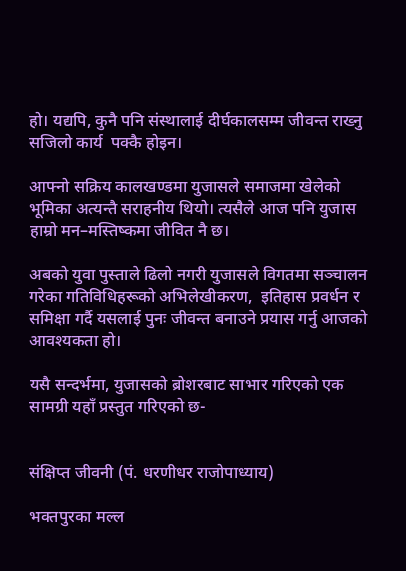हो। यद्यपि, कुनै पनि संस्थालाई दीर्घकालसम्म जीवन्त राख्नु सजिलो कार्य  पक्कै होइन।

आफ्नो सक्रिय कालखण्डमा युजासले समाजमा खेलेको भूमिका अत्यन्तै सराहनीय थियो। त्यसैले आज पनि युजास हाम्रो मन–मस्तिष्कमा जीवित नै छ।

अबको युवा पुस्ताले ढिलो नगरी युजासले विगतमा सञ्चालन गरेका गतिविधिहरूको अभिलेखीकरण,  इतिहास प्रवर्धन र समिक्षा गर्दै यसलाई पुनः जीवन्त बनाउने प्रयास गर्नु आजको आवश्यकता हो।

यसै सन्दर्भमा, युजासको ब्रोशरबाट साभार गरिएको एक सामग्री यहाँ प्रस्तुत गरिएको छ-


संक्षिप्त जीवनी (पं. धरणीधर राजोपाध्याय)

भक्तपुरका मल्ल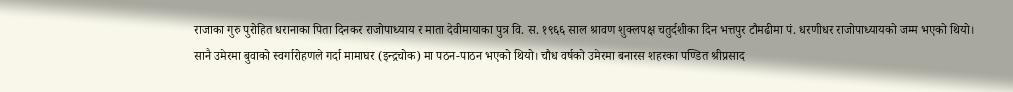राजाका गुरु पुरोहित धरानाका पिता दिनकर राजोपाध्याय र माता देवीमायाका पुत्र वि. स. १९६६ साल श्रावण शुक्लपक्ष चतुर्दशीका दिन भत्तपुर टौमढीमा पं. धरणीधर राजोपाध्यायको जम्म भएको थियो। सानै उमेरमा बुवाको स्वर्गारोहणले गर्दा मामाघर (इन्द्रचोक) मा पठन-पाठन भएको थियो। चौध वर्षको उमेरमा बनारस शहरका पण्डित श्रीप्रसाद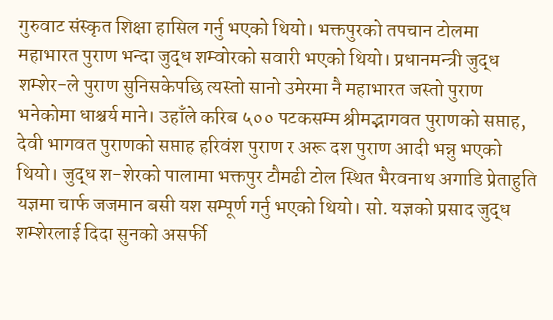गुरुवाट संस्कृत शिक्षा हासिल गर्नु भएको थियो। भक्तपुरको तपचान टोलमा महाभारत पुराण भन्दा जुद्ध शम्वोरको सवारी भएको थियो। प्रधानमन्त्री जुद्ध शम्शेर-ले पुराण सुनिसकेपछि त्यस्तो सानो उमेरमा नै महाभारत जस्तो पुराण भनेकोमा धाश्चर्य माने। उहाँले करिब ५०० पटकसम्म श्रीम‌द्भागवत पुराणको सप्ताह, देवी भागवत पुराणको सप्ताह हरिवंश पुराण र अरू दश पुराण आदी भन्नु भएको थियो। जुद्ध श-शेरको पालामा भक्तपुर टौमढी टोल स्थित भैरवनाथ अगाडि प्रेताहुति यज्ञमा चार्फ जजमान बसी यश सम्पूर्ण गर्नु भएको थियो। सो. यज्ञको प्रसाद जुद्ध शम्शेरलाई दिदा सुनको असर्फी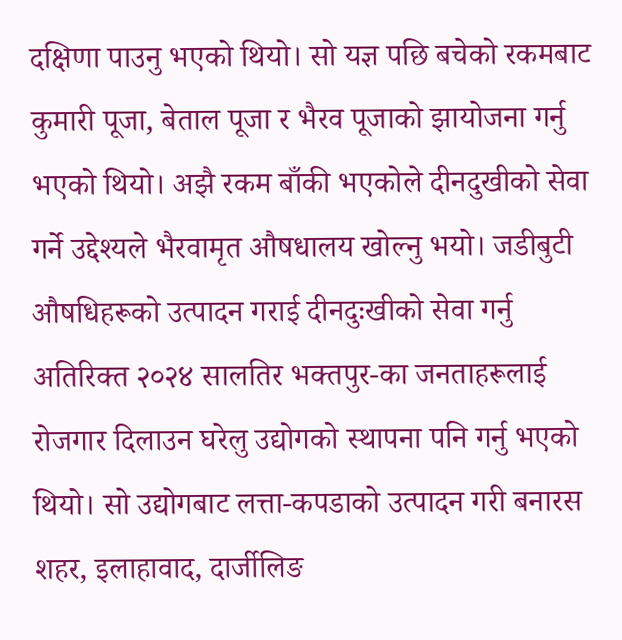दक्षिणा पाउनु भएको थियो। सो यज्ञ पछि बचेको रकमबाट कुमारी पूजा, बेताल पूजा र भैरव पूजाको झायोजना गर्नु भएको थियो। अझै रकम बाँकी भएकोले दीनदुखीको सेवा गर्ने उद्देश्यले भैरवामृत औषधालय खोल्नु भयो। जडीबुटी औषधिहरूको उत्पादन गराई दीनदुःखीको सेवा गर्नु अतिरिक्त २०२४ सालतिर भक्तपुर-का जनताहरूलाई रोजगार दिलाउन घरेलु उद्योगको स्थापना पनि गर्नु भएको थियो। सो उद्योगबाट लत्ता-कपडाको उत्पादन गरी बनारस शहर, इलाहावाद, दार्जीलिङ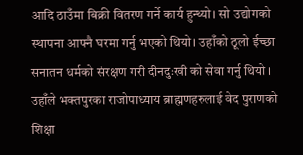आदि ठाउँमा बिक्री वितरण गर्ने कार्य हुन्थ्यो। सो उद्योगको स्थापना आफ्नै घरमा गर्नु भएको थियो। उहाँको ठूलो ईच्छा सनातन धर्मको संरक्षण गरी दीनदुःखी को सेवा गर्नु थियो । उहाँले भक्तपुरका राजोपाध्याय ब्राह्मणहरुलाई वेद पुराणको शिक्षा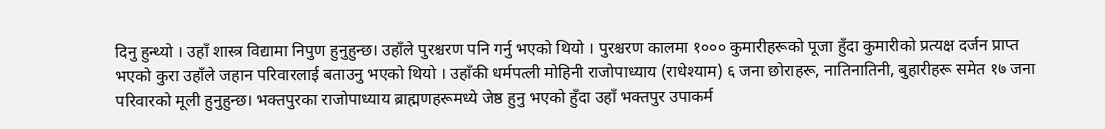दिनु हुन्थ्यो । उहाँ शास्त्र विद्यामा निपुण हुनुहुन्छ। उहाँले पुरश्चरण पनि गर्नु भएको थियो । पुरश्चरण कालमा १००० कुमारीहरूको पूजा हुँदा कुमारीको प्रत्यक्ष दर्जन प्राप्त भएको कुरा उहाँले जहान परिवारलाई बताउनु भएको थियो । उहाँकी धर्मपत्ली मोहिनी राजोपाध्याय (राधेश्याम) ६ जना छोराहरू, नातिनातिनी, बुहारीहरू समेत १७ जना परिवारको मूली हुनुहुन्छ। भक्तपुरका राजोपाध्याय ब्राह्मणहरूमध्ये जेष्ठ हुनु भएको हुँदा उहाँ भक्तपुर उपाकर्म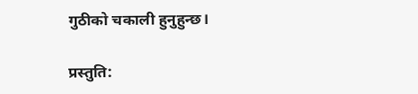गुठीको चकाली हुनुहुन्छ।

प्रस्तुति: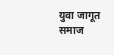युवा जागूत समाज